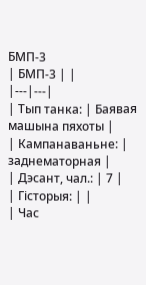БМП-3
| БМП-3 | |
|---|---|
| Тып танка: | Баявая машына пяхоты |
| Кампанаваньне: | заднематорная |
| Дэсант, чал.: | 7 |
| Гісторыя: | |
| Час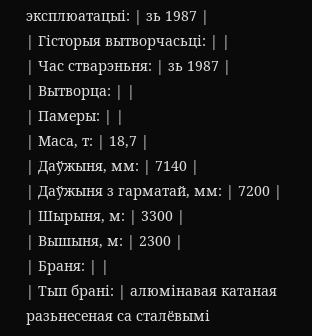эксплюатацыі: | зь 1987 |
| Гісторыя вытворчасьці: | |
| Час стварэньня: | зь 1987 |
| Вытворца: | |
| Памеры: | |
| Маса, т: | 18,7 |
| Даўжыня, мм: | 7140 |
| Даўжыня з гарматай, мм: | 7200 |
| Шырыня, м: | 3300 |
| Вышыня, м: | 2300 |
| Браня: | |
| Тып брані: | алюмінавая катаная разьнесеная са сталёвымі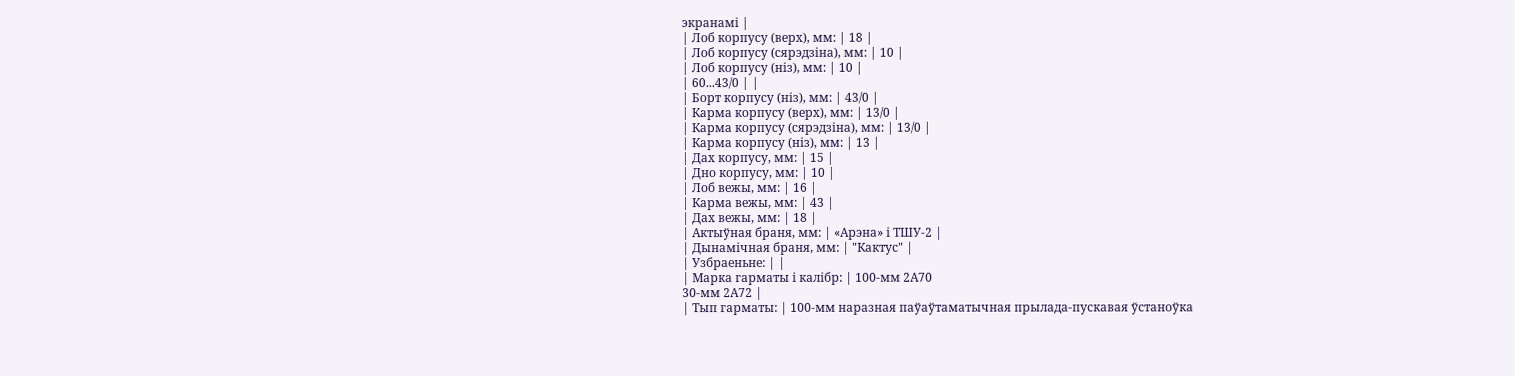экранамі |
| Лоб корпусу (верх), мм: | 18 |
| Лоб корпусу (сярэдзіна), мм: | 10 |
| Лоб корпусу (ніз), мм: | 10 |
| 60...43/0 | |
| Борт корпусу (ніз), мм: | 43/0 |
| Карма корпусу (верх), мм: | 13/0 |
| Карма корпусу (сярэдзіна), мм: | 13/0 |
| Карма корпусу (ніз), мм: | 13 |
| Дах корпусу, мм: | 15 |
| Дно корпусу, мм: | 10 |
| Лоб вежы, мм: | 16 |
| Карма вежы, мм: | 43 |
| Дах вежы, мм: | 18 |
| Актыўная браня, мм: | «Арэна» і ТШУ-2 |
| Дынамічная браня, мм: | "Кактус" |
| Узбраеньне: | |
| Марка гарматы і калібр: | 100-мм 2А70
30-мм 2А72 |
| Тып гарматы: | 100-мм наразная паўаўтаматычная прылада-пускавая ўстаноўка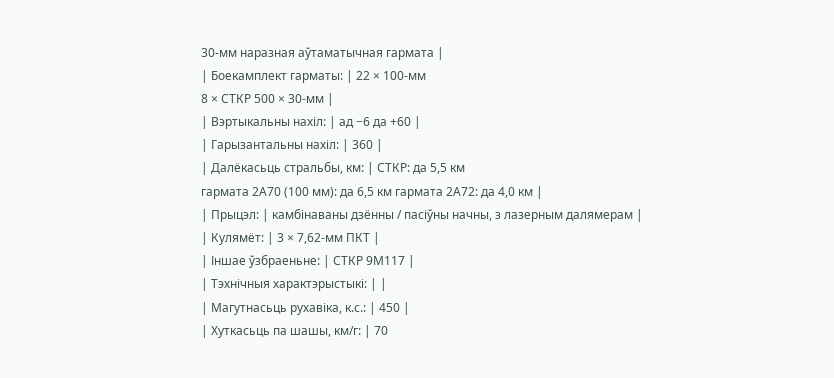30-мм наразная аўтаматычная гармата |
| Боекамплект гарматы: | 22 × 100-мм
8 × СТКР 500 × 30-мм |
| Вэртыкальны нахіл: | ад −6 да +60 |
| Гарызантальны нахіл: | 360 |
| Далёкасьць стральбы, км: | СТКР: да 5,5 км
гармата 2А70 (100 мм): да 6,5 км гармата 2А72: да 4,0 км |
| Прыцэл: | камбінаваны дзённы / пасіўны начны, з лазерным далямерам |
| Кулямёт: | 3 × 7,62-мм ПКТ |
| Іншае ўзбраеньне: | СТКР 9М117 |
| Тэхнічныя характэрыстыкі: | |
| Магутнасьць рухавіка, к.с.: | 450 |
| Хуткасьць па шашы, км/г: | 70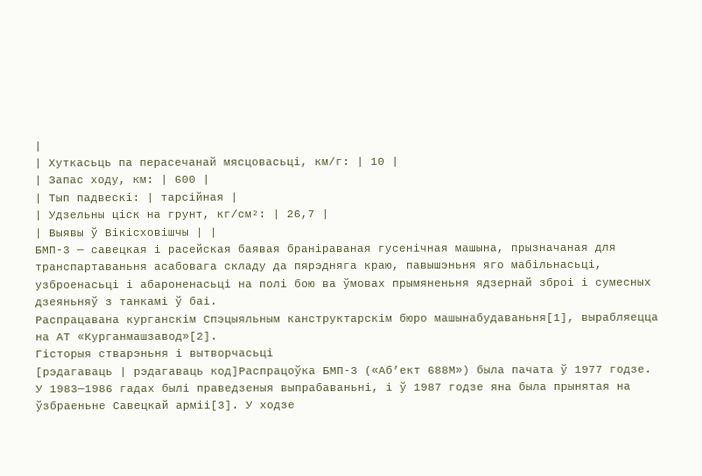|
| Хуткасьць па перасечанай мясцовасьці, км/г: | 10 |
| Запас ходу, км: | 600 |
| Тып падвескі: | тарсійная |
| Удзельны ціск на грунт, кг/см²: | 26,7 |
| Выявы ў Вікісховішчы | |
БМП-3 — савецкая і расейская баявая браніраваная гусенічная машына, прызначаная для транспартаваньня асабовага складу да пярэдняга краю, павышэньня яго мабільнасьці, узброенасьці і абароненасьці на полі бою ва ўмовах прымяненьня ядзернай зброі і сумесных дзеяньняў з танкамі ў баі.
Распрацавана курганскім Спэцыяльным канструктарскім бюро машынабудаваньня[1], вырабляецца на АТ «Курганмашзавод»[2].
Гісторыя стварэньня і вытворчасьці
[рэдагаваць | рэдагаваць код]Распрацоўка БМП-3 («Аб’ект 688М») была пачата ў 1977 годзе. У 1983—1986 гадах былі праведзеныя выпрабаваньні, і ў 1987 годзе яна была прынятая на ўзбраеньне Савецкай арміі[3]. У ходзе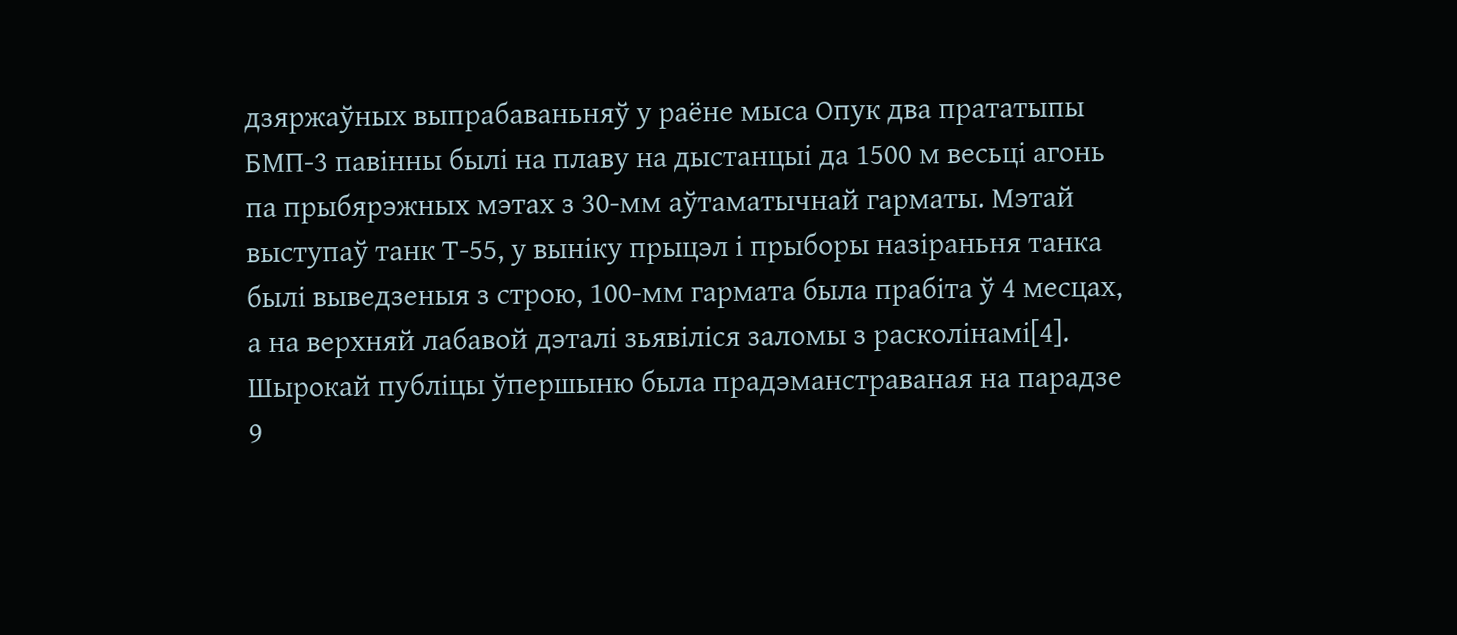дзяржаўных выпрабаваньняў у раёне мыса Опук два прататыпы БМП-3 павінны былі на плаву на дыстанцыі да 1500 м весьці агонь па прыбярэжных мэтах з 30-мм аўтаматычнай гарматы. Мэтай выступаў танк Т-55, у выніку прыцэл і прыборы назіраньня танка былі выведзеныя з строю, 100-мм гармата была прабіта ў 4 месцах, а на верхняй лабавой дэталі зьявіліся заломы з расколінамі[4]. Шырокай публіцы ўпершыню была прадэманстраваная на парадзе 9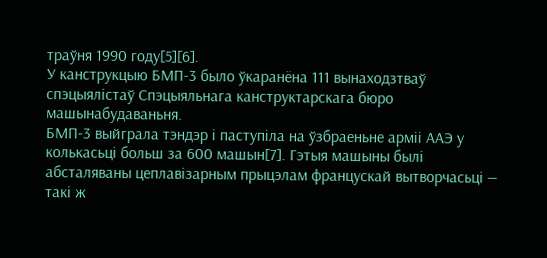траўня 1990 году[5][6].
У канструкцыю БМП-3 было ўкаранёна 111 вынаходзтваў спэцыялістаў Спэцыяльнага канструктарскага бюро машынабудаваньня.
БМП-3 выйграла тэндэр і паступіла на ўзбраеньне арміі ААЭ у колькасьці больш за 600 машын[7]. Гэтыя машыны былі абсталяваны цеплавізарным прыцэлам францускай вытворчасьці — такі ж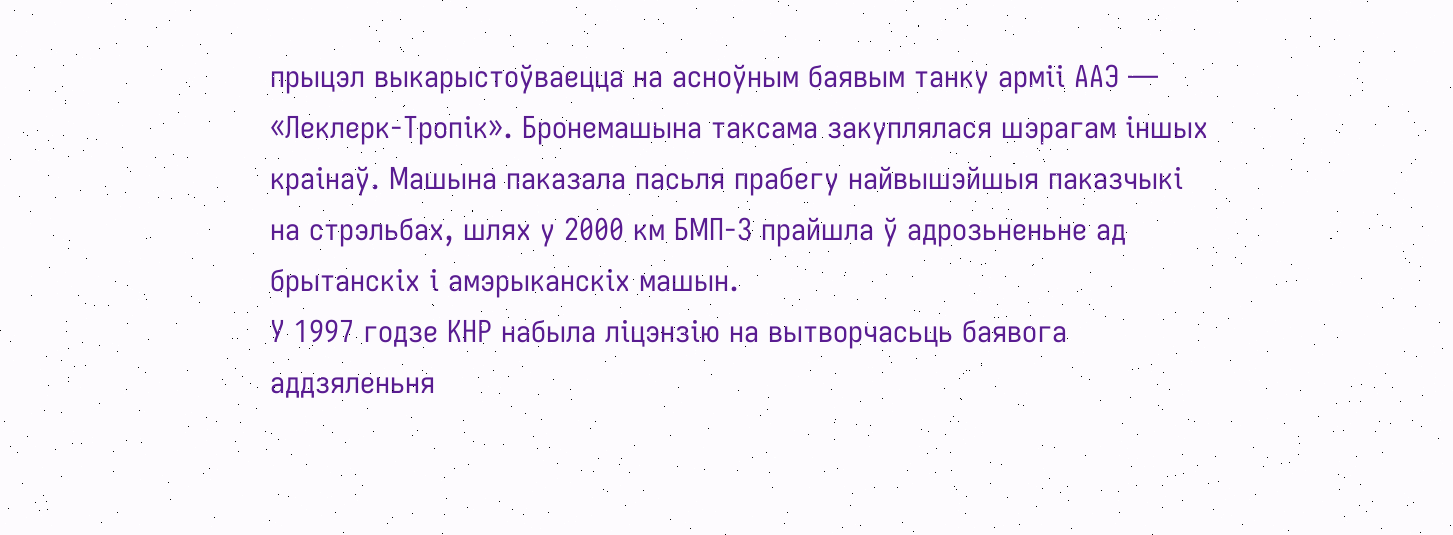прыцэл выкарыстоўваецца на асноўным баявым танку арміі ААЭ — «Леклерк-Тропік». Бронемашына таксама закуплялася шэрагам іншых краінаў. Машына паказала пасьля прабегу найвышэйшыя паказчыкі на стрэльбах, шлях у 2000 км БМП-3 прайшла ў адрозьненьне ад брытанскіх і амэрыканскіх машын.
У 1997 годзе КНР набыла ліцэнзію на вытворчасьць баявога аддзяленьня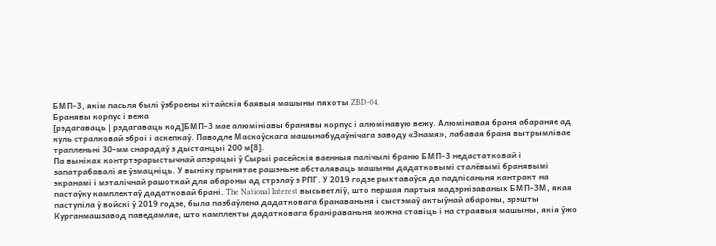БМП-3, якім пасьля былі ўзброены кітайскія баявыя машыны пяхоты ZBD-04.
Бранявы корпус і вежа
[рэдагаваць | рэдагаваць код]БМП-3 мае алюмініавы бранявы корпус і алюмінавую вежу. Алюмінавая браня абараняе ад куль стралковай зброі і аскепкаў. Паводле Маскоўскага машынабудаўнічага заводу «Знамя», лабавая браня вытрымлівае трапленьні 30-мм снарадаў з дыстанцыі 200 м[8].
Па выніках контртэрарыстычнай апэрацыі ў Сырыі расейскія ваенныя палічылі браню БМП-3 недастатковай і запатрабавалі яе ўзмацніць. У выніку прынятае рашэньне абсталяваць машыны дадатковымі сталёвымі бранявымі экранамі і мэталічнай рашоткай для абароны ад стрэлаў з РПГ. У 2019 годзе рыхтаваўся да падпісаньня кантракт на пастаўку камплектаў дадатковай брані. The National Interest высьветліў, што першая партыя мадэрнізаваных БМП-3М, якая паступіла ў войскі ў 2019 годзе, была пазбаўлена дадатковага бранаваньня і сыстэмаў актыўнай абароны, зрэшты Курганмашзавод паведамляе, што камплекты дадатковага браніраваньня можна ставіць і на страявыя машыны, якія ўжо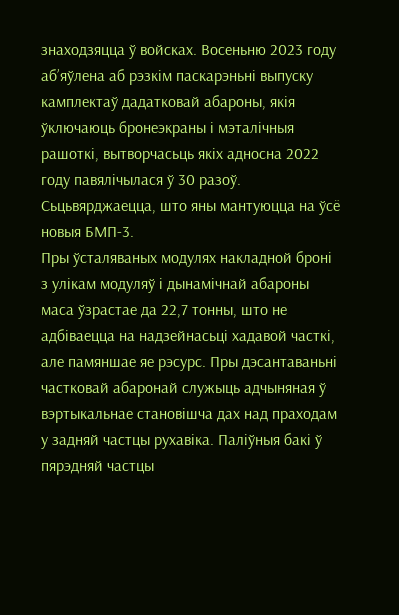знаходзяцца ў войсках. Восеньню 2023 году абʼяўлена аб рэзкім паскарэньні выпуску камплектаў дадатковай абароны, якія ўключаюць бронеэкраны і мэталічныя рашоткі, вытворчасьць якіх адносна 2022 году павялічылася ў 30 разоў. Сьцьвярджаецца, што яны мантуюцца на ўсё новыя БМП-3.
Пры ўсталяваных модулях накладной броні з улікам модуляў і дынамічнай абароны маса ўзрастае да 22,7 тонны, што не адбіваецца на надзейнасьці хадавой часткі, але памяншае яе рэсурс. Пры дэсантаваньні частковай абаронай служыць адчыняная ў вэртыкальнае становішча дах над праходам у задняй частцы рухавіка. Паліўныя бакі ў пярэдняй частцы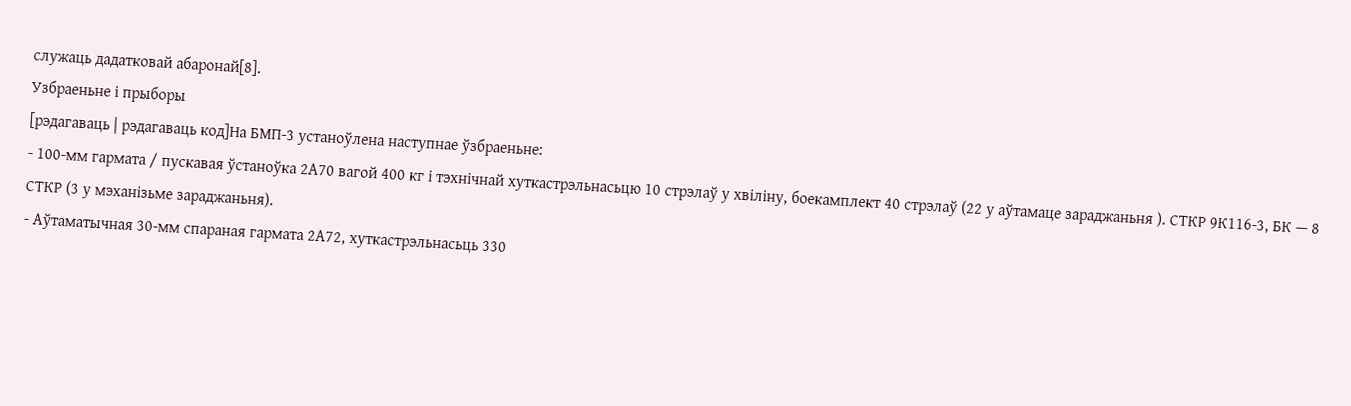служаць дадатковай абаронай[8].
Узбраеньне і прыборы
[рэдагаваць | рэдагаваць код]На БМП-3 устаноўлена наступнае ўзбраеньне:
- 100-мм гармата / пускавая ўстаноўка 2А70 вагой 400 кг і тэхнічнай хуткастрэльнасьцю 10 стрэлаў у хвіліну, боекамплект 40 стрэлаў (22 у аўтамаце зараджаньня ). СТКР 9К116-3, БК — 8 СТКР (3 у мэханізьме зараджаньня).
- Аўтаматычная 30-мм спараная гармата 2А72, хуткастрэльнасьць 330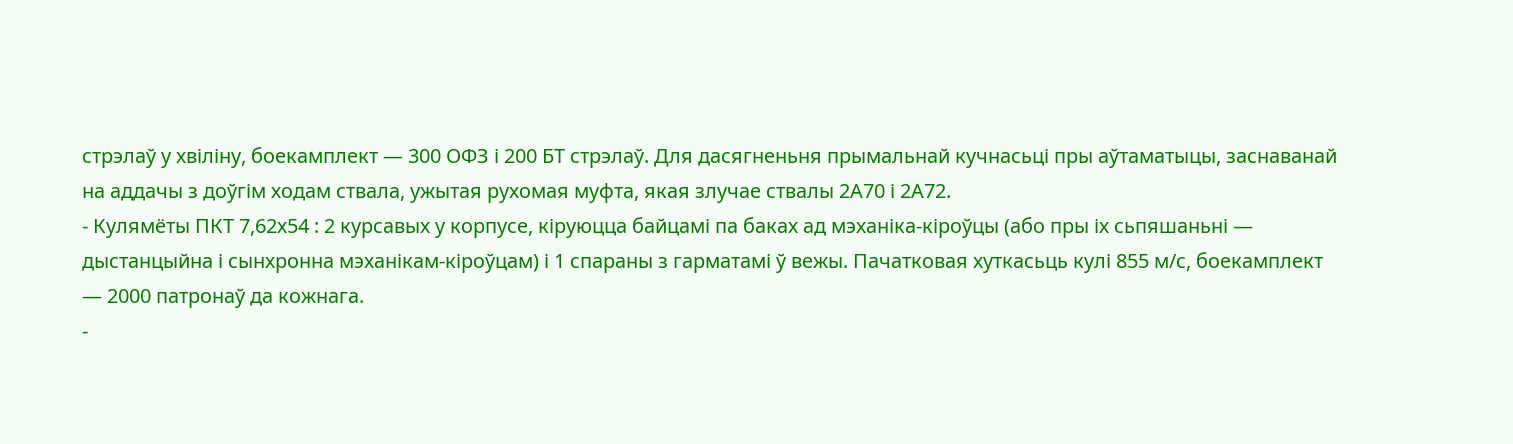стрэлаў у хвіліну, боекамплект — 300 ОФЗ і 200 БТ стрэлаў. Для дасягненьня прымальнай кучнасьці пры аўтаматыцы, заснаванай на аддачы з доўгім ходам ствала, ужытая рухомая муфта, якая злучае ствалы 2А70 і 2А72.
- Кулямёты ПКТ 7,62х54 : 2 курсавых у корпусе, кіруюцца байцамі па баках ад мэханіка-кіроўцы (або пры іх сьпяшаньні — дыстанцыйна і сынхронна мэханікам-кіроўцам) і 1 спараны з гарматамі ў вежы. Пачатковая хуткасьць кулі 855 м/с, боекамплект — 2000 патронаў да кожнага.
-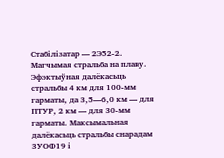Стабілізатар — 2Э52-2.
Магчымая стральба на плаву. Эфэктыўная далёкасьць стральбы 4 км для 100-мм гарматы, да 3,5—6,0 км — для ПТУР, 2 км — для 30-мм гарматы. Максымальная далёкасьць стральбы снарадам 3УОФ19 і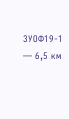3УОФ19-1 — 6,5 км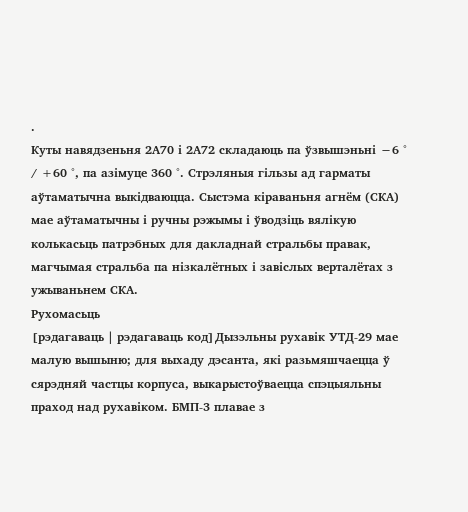.
Куты навядзеньня 2А70 і 2А72 складаюць па ўзвышэньні −6 ° / +60 °, па азімуце 360 °. Стрэляныя гільзы ад гарматы аўтаматычна выкідваюцца. Сыстэма кіраваньня агнём (СКА) мае аўтаматычны і ручны рэжымы і ўводзіць вялікую колькасьць патрэбных для дакладнай стральбы правак, магчымая стральба па нізкалётных і завіслых верталётах з ужываньнем СКА.
Рухомасьць
[рэдагаваць | рэдагаваць код]Дызэльны рухавік УТД-29 мае малую вышыню; для выхаду дэсанта, які разьмяшчаецца ў сярэдняй частцы корпуса, выкарыстоўваецца спэцыяльны праход над рухавіком. БМП-3 плавае з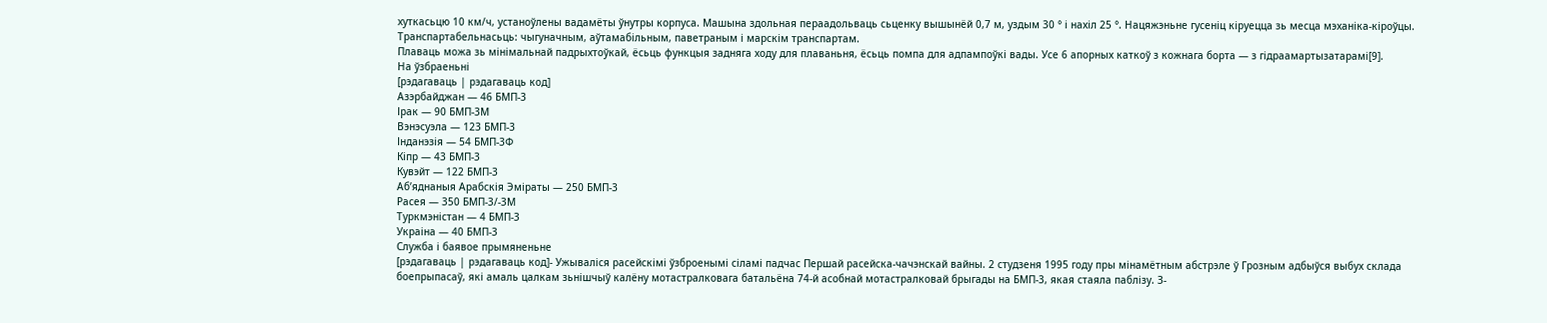хуткасьцю 10 км/ч, устаноўлены вадамёты ўнутры корпуса. Машына здольная пераадольваць сьценку вышынёй 0,7 м, уздым 30 ° і нахіл 25 °. Нацяжэньне гусеніц кіруецца зь месца мэханіка-кіроўцы.
Транспартабельнасьць: чыгуначным, аўтамабільным, паветраным і марскім транспартам.
Плаваць можа зь мінімальнай падрыхтоўкай, ёсьць функцыя задняга ходу для плаваньня, ёсьць помпа для адпампоўкі вады. Усе 6 апорных каткоў з кожнага борта — з гідраамартызатарамі[9].
На ўзбраеньні
[рэдагаваць | рэдагаваць код]
Азэрбайджан — 46 БМП-3
Ірак — 90 БМП-3М
Вэнэсуэла — 123 БМП-3
Інданэзія — 54 БМП-3Ф
Кіпр — 43 БМП-3
Кувэйт — 122 БМП-3
Аб’яднаныя Арабскія Эміраты — 250 БМП-3
Расея — 350 БМП-3/-3М
Туркмэністан — 4 БМП-3
Украіна — 40 БМП-3
Служба і баявое прымяненьне
[рэдагаваць | рэдагаваць код]- Ужываліся расейскімі ўзброенымі сіламі падчас Першай расейска-чачэнскай вайны. 2 студзеня 1995 году пры мінамётным абстрэле ў Грозным адбыўся выбух склада боепрыпасаў, які амаль цалкам зьнішчыў калёну мотастралковага батальёна 74-й асобнай мотастралковай брыгады на БМП-3, якая стаяла паблізу. З-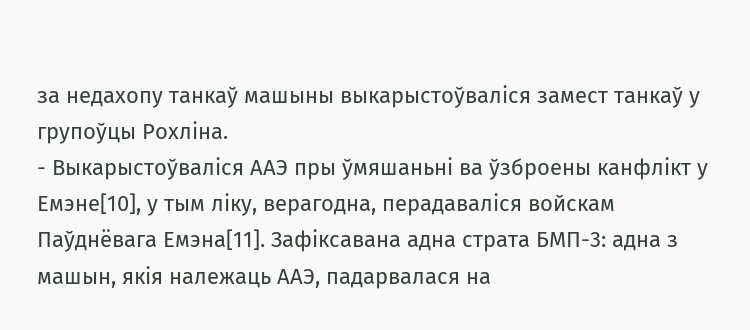за недахопу танкаў машыны выкарыстоўваліся замест танкаў у групоўцы Рохліна.
- Выкарыстоўваліся ААЭ пры ўмяшаньні ва ўзброены канфлікт у Емэне[10], у тым ліку, верагодна, перадаваліся войскам Паўднёвага Емэна[11]. Зафіксавана адна страта БМП-3: адна з машын, якія належаць ААЭ, падарвалася на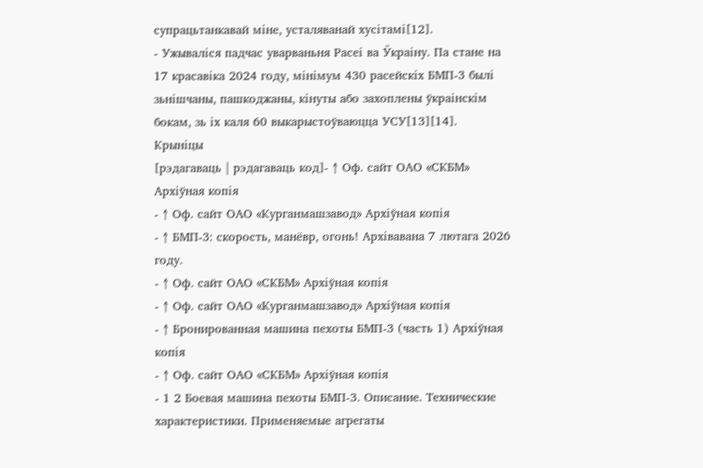супрацьтанкавай міне, усталяванай хусітамі[12].
- Ужываліся падчас уварваньня Расеi ва Ўкраіну. Па стане на 17 красавіка 2024 году, мінімум 430 расейскіх БМП-3 былі зьнішчаны, пашкоджаны, кінуты або захоплены ўкраінскім бокам, зь іх каля 60 выкарыстоўваюцца УСУ[13][14].
Крыніцы
[рэдагаваць | рэдагаваць код]- ↑ Оф. сайт ОАО «СКБМ» Архіўная копія
- ↑ Оф. сайт ОАО «Курганмашзавод» Архіўная копія
- ↑ БМП-3: скорость, манёвр, огонь! Архівавана 7 лютага 2026 году.
- ↑ Оф. сайт ОАО «СКБМ» Архіўная копія
- ↑ Оф. сайт ОАО «Курганмашзавод» Архіўная копія
- ↑ Бронированная машина пехоты БМП-3 (часть 1) Архіўная копія
- ↑ Оф. сайт ОАО «СКБМ» Архіўная копія
- 1 2 Боевая машина пехоты БМП-3. Описание. Технические характеристики. Применяемые агрегаты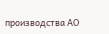производства АО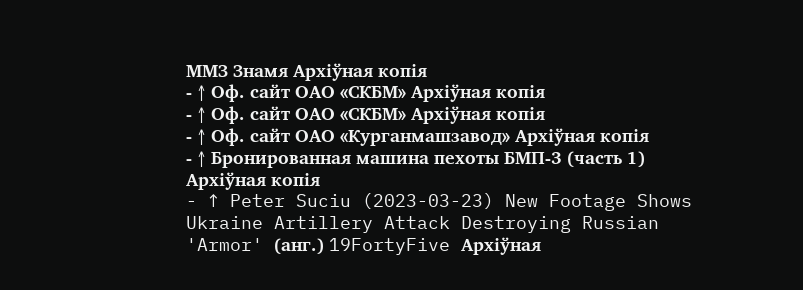ММЗ Знамя Архіўная копія
- ↑ Оф. сайт ОАО «СКБМ» Архіўная копія
- ↑ Оф. сайт ОАО «СКБМ» Архіўная копія
- ↑ Оф. сайт ОАО «Курганмашзавод» Архіўная копія
- ↑ Бронированная машина пехоты БМП-3 (часть 1) Архіўная копія
- ↑ Peter Suciu (2023-03-23) New Footage Shows Ukraine Artillery Attack Destroying Russian 'Armor' (анг.) 19FortyFive Архіўная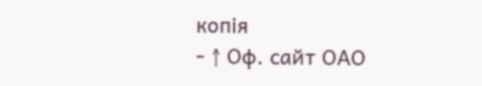копія
- ↑ Оф. сайт ОАО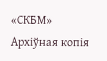«СКБМ» Архіўная копія